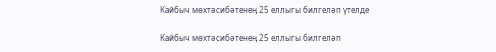Кайбыч мөхтәсибәтенең 25 еллыгы билгеләп үтелде

Кайбыч мөхтәсибәтенең 25 еллыгы билгеләп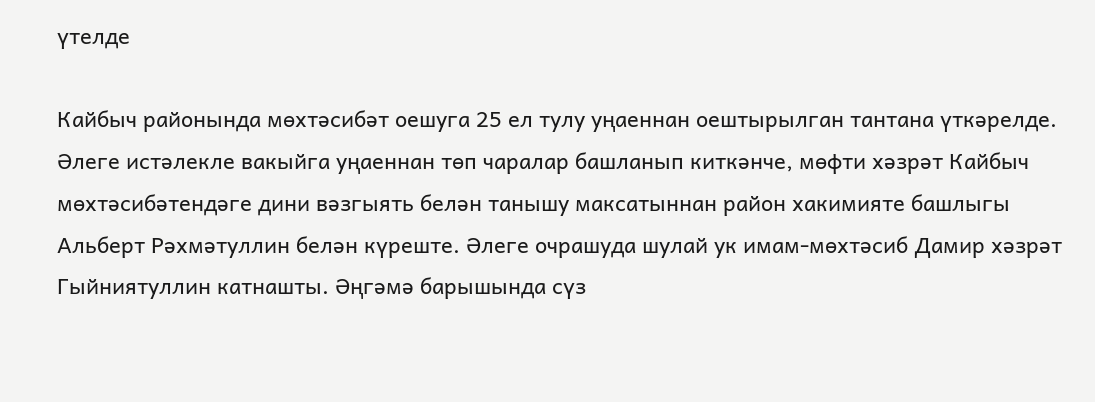үтелде

Кайбыч районында мөхтәсибәт оешуга 25 ел тулу уңаеннан оештырылган тантана үткәрелде. Әлеге истәлекле вакыйга уңаеннан төп чаралар башланып киткәнче, мөфти хәзрәт Кайбыч мөхтәсибәтендәге дини вәзгыять белән танышу максатыннан район хакимияте башлыгы Альберт Рәхмәтуллин белән күреште. Әлеге очрашуда шулай ук имам-мөхтәсиб Дамир хәзрәт Гыйниятуллин катнашты. Әңгәмә барышында сүз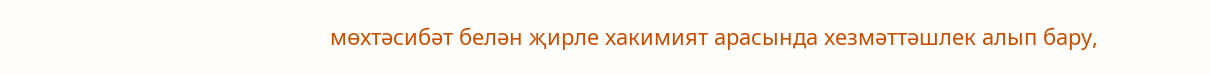мөхтәсибәт белән җирле хакимият арасында хезмәттәшлек алып бару,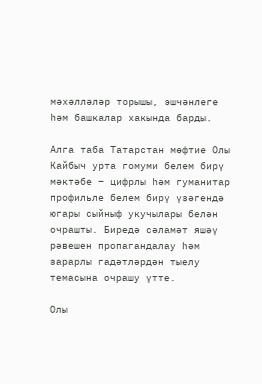мәхәлләләр торышы, эшчәнлеге һәм башкалар хакында барды.

Алга таба Татарстан мөфтие Олы Кайбыч урта гомуми белем бирү мәктәбе – цифрлы һәм гуманитар профильле белем бирү үзәгендә югары сыйныф укучылары белән очрашты. Биредә сәламәт яшәү рәвешен пропагандалау һәм зарарлы гадәтләрдән тыелу темасына очрашу үтте.

Олы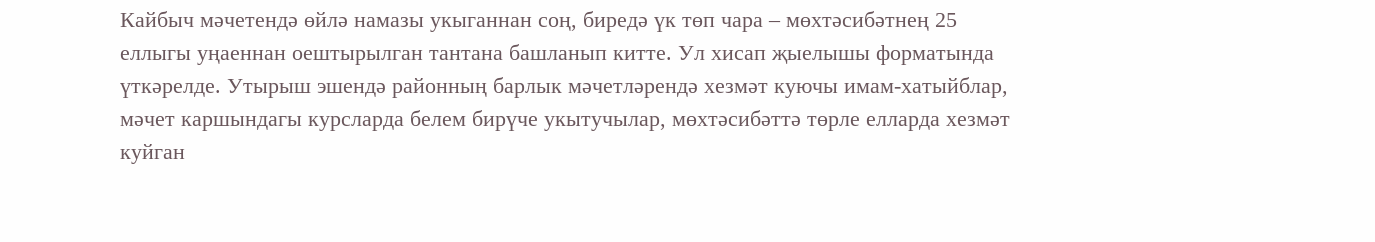Кайбыч мәчетендә өйлә намазы укыганнан соң, биредә үк төп чара – мөхтәсибәтнең 25 еллыгы уңаеннан оештырылган тантана башланып китте. Ул хисап җыелышы форматында үткәрелде. Утырыш эшендә районның барлык мәчетләрендә хезмәт куючы имам-хатыйблар, мәчет каршындагы курсларда белем бирүче укытучылар, мөхтәсибәттә төрле елларда хезмәт куйган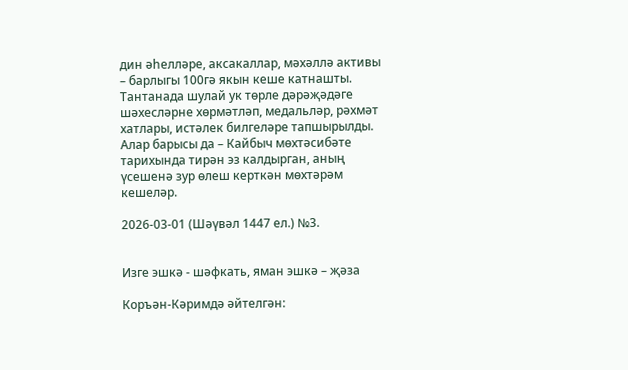дин әһелләре, аксакаллар, мәхәллә активы – барлыгы 100гә якын кеше катнашты. Тантанада шулай ук төрле дәрәҗәдәге шәхесләрне хөрмәтләп, медальләр, рәхмәт хатлары, истәлек билгеләре тапшырылды. Алар барысы да – Кайбыч мөхтәсибәте тарихында тирән эз калдырган, аның үсешенә зур өлеш керткән мөхтәрәм кешеләр.

2026-03-01 (Шәүвәл 1447 ел.) №3.


Изге эшкә - шәфкать, яман эшкә – җәза

Коръән-Кәримдә әйтелгән: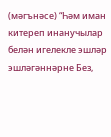(мәгънәсе) “Һәм иман китереп инанучылар белән игелекле эшләр эшләгәннәрне Без,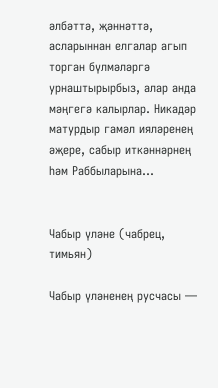әлбәттә, җәннәттә, асларыннан елгалар агып торган бүлмәләргә урнаштырырбыз, алар анда мәңгегә калырлар. Никадәр матурдыр гамәл ияләренең әҗере, сабыр иткәннәрнең һәм Раббыларына...


Чабыр үләне (чабрец, тимьян)

Чабыр үләненең русчасы —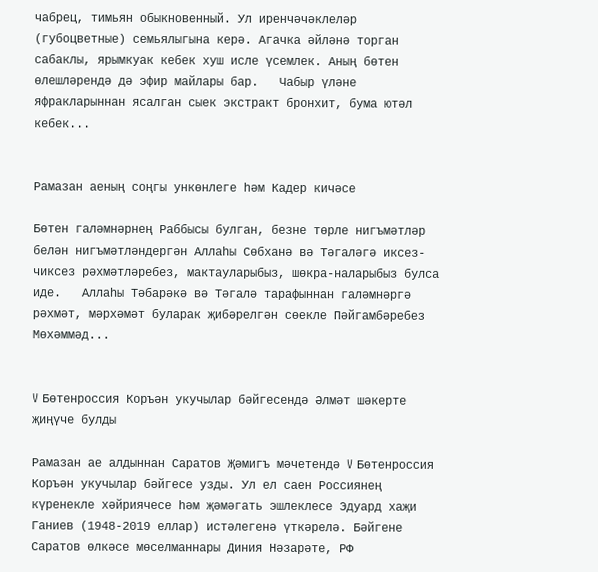чабрец, тимьян обыкновенный. Ул иренчәчәклеләр (губоцветные) семьялыгына керә. Агачка әйләнә торган сабаклы, ярымкуак кебек хуш исле үсемлек. Аның бөтен өлешләрендә дә эфир майлары бар.   Чабыр үләне яфракларыннан ясалган сыек экстракт бронхит, бума ютәл кебек...


Рамазан аеның соңгы ункөнлеге һәм Кадер кичәсе

Бөтен галәмнәрнең Раббысы булган, безне төрле нигъмәтләр белән нигъмәтләндергән Аллаһы Сөбханә вә Тәгаләгә иксез-чиксез рәхмәтләребез, мактауларыбыз, шөкра-наларыбыз булса иде.   Аллаһы Тәбарәкә вә Тәгалә тарафыннан галәмнәргә рәхмәт, мәрхәмәт буларак җибәрелгән сөекле Пәйгамбәребез Мөхәммәд...


V Бөтенроссия Коръән укучылар бәйгесендә Әлмәт шәкерте җиңүче булды

Рамазан ае алдыннан Саратов Җәмигъ мәчетендә V Бөтенроссия Коръән укучылар бәйгесе узды. Ул ел саен Россиянең күренекле хәйриячесе һәм җәмәгать эшлеклесе Эдуард хаҗи Ганиев (1948-2019 еллар) истәлегенә үткәрелә. Бәйгене Саратов өлкәсе мөселманнары Диния Нәзарәте, РФ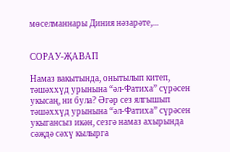мөселманнары Диния нәзарәте,...


СОРАУ-ҖАВАП

Намаз вакытында, онытылып китеп, тәшәххүд урынына “әл-Фатиха” сүрәсен укысаң, ни була? Әгәр сез ялгышып тәшәххүд урынына “әл-Фатиха” сүрәсен укыгансыз икән, сезгә намаз ахырында сәҗдә сәхү кылырга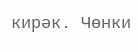кирәк. Чөнки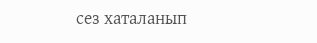сез хаталанып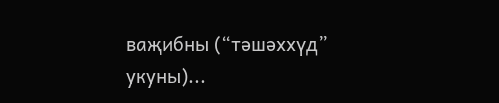ваҗибны (“тәшәххүд” укуны)...